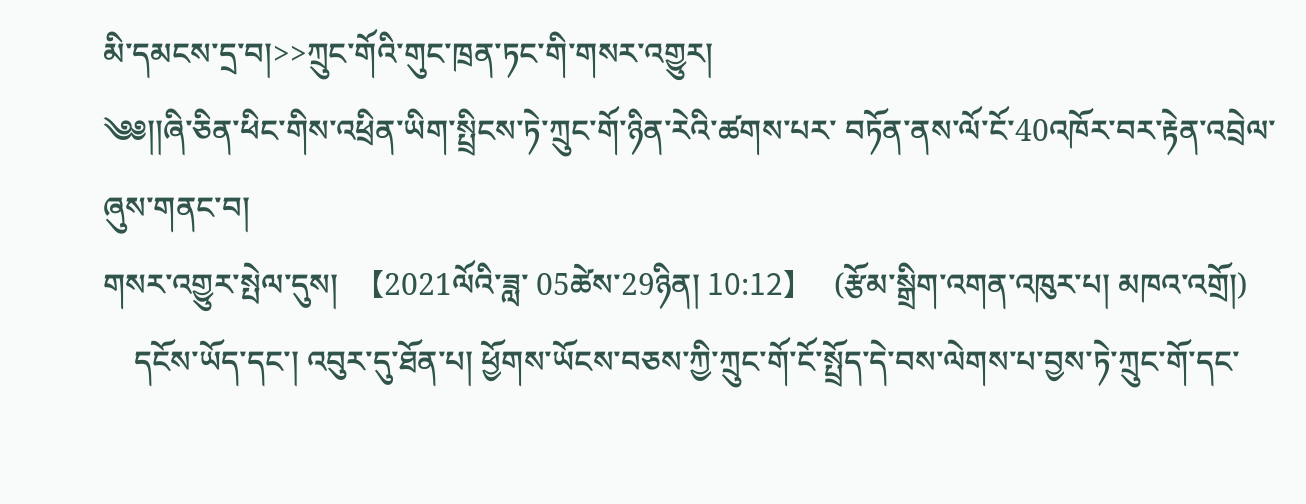མི་དམངས་དྲ་བ།>>ཀྲུང་གོའི་གུང་ཁྲན་ཏང་གི་གསར་འགྱུར།
༄༅།།ཞི་ཅིན་ཕིང་གིས་འཕྲིན་ཡིག་སྤྲིངས་ཏེ་ཀྲུང་གོ་ཉིན་རེའི་ཚགས་པར་ བཏོན་ནས་ལོ་ངོ་40འཁོར་བར་རྟེན་འབྲེལ་
ཞུས་གནང་བ།
གསར་འགྱུར་སྤེལ་དུས།  【2021ལོའི་ཟླ་ 05ཚེས་29ཉིན། 10:12】   (རྩོམ་སྒྲིག་འགན་འཁུར་པ། མཁའ་འགྲོ།)
    དངོས་ཡོད་དང་། འབུར་དུ་ཐོན་པ། ཕྱོགས་ཡོངས་བཅས་ཀྱི་ཀྲུང་གོ་ངོ་སྤྲོད་དེ་བས་ལེགས་པ་བྱས་ཏེ་ཀྲུང་གོ་དང་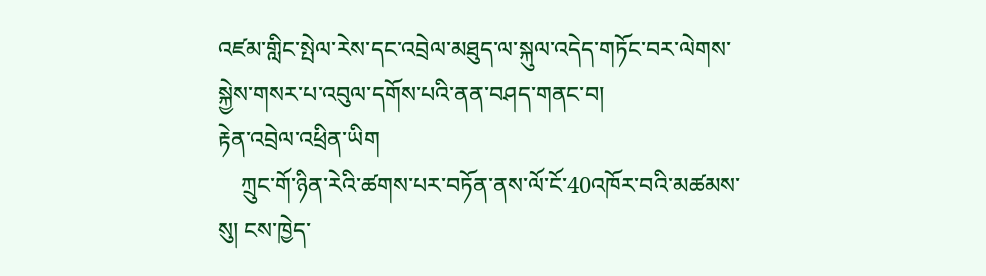འཛམ་གླིང་སྤེལ་རེས་དང་འབྲེལ་མཐུད་ལ་སྐུལ་འདེད་གཏོང་བར་ལེགས་སྐྱེས་གསར་པ་འབུལ་དགོས་པའི་ནན་བཤད་གནང་བ།
རྟེན་འབྲེལ་འཕྲིན་ཡིག
    ཀྲུང་གོ་ཉིན་རེའི་ཚགས་པར་བཏོན་ནས་ལོ་ངོ་40འཁོར་བའི་མཚམས་སུ། ངས་ཁྱེད་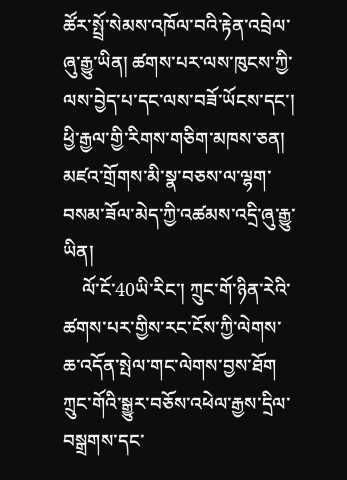ཚོར་སྤྲོ་སེམས་འཁོལ་བའི་རྟེན་འབྲེལ་ཞུ་རྒྱུ་ཡིན། ཚགས་པར་ལས་ཁུངས་ཀྱི་ལས་བྱེད་པ་དང་ལས་བཟོ་ཡོངས་དང་། ཕྱི་རྒྱལ་གྱི་རིགས་གཅིག་མཁས་ཅན། མཛའ་གྲོགས་མི་སྣ་བཅས་ལ་ལྷག་བསམ་ཟོལ་མེད་ཀྱི་འཚམས་འདྲི་ཞུ་རྒྱུ་ཡིན།
    ལོ་ངོ་40ཡི་རིང་། ཀྲུང་གོ་ཉིན་རེའི་ཚགས་པར་གྱིས་རང་ངོས་ཀྱི་ལེགས་ཆ་འདོན་སྤེལ་གང་ལེགས་བྱས་ཐོག ཀྲུང་གོའི་སྒྱུར་བཅོས་འཕེལ་རྒྱས་དྲིལ་བསྒྲགས་དང་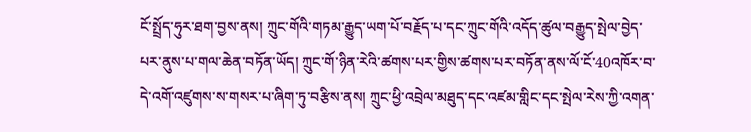ངོ་སྤྲོད་ཧུར་ཐག་བྱས་ནས། ཀྲུང་གོའི་གཏམ་རྒྱུད་ཡག་པོ་བརྗོད་པ་དང་ཀྲུང་གོའི་འདོད་ཚུལ་བརྒྱུད་སྤེལ་བྱེད་པར་ནུས་པ་གལ་ཆེན་བཏོན་ཡོད། ཀྲུང་གོ་ཉིན་རེའི་ཚགས་པར་གྱིས་ཚགས་པར་བཏོན་ནས་ལོ་ངོ་40འཁོར་བ་དེ་འགོ་འཛུགས་ས་གསར་པ་ཞིག་ཏུ་བརྩིས་ནས། ཀྲུང་ཕྱི་འབྲེལ་མཐུད་དང་འཛམ་གླིང་དང་སྤེལ་རེས་ཀྱི་འགན་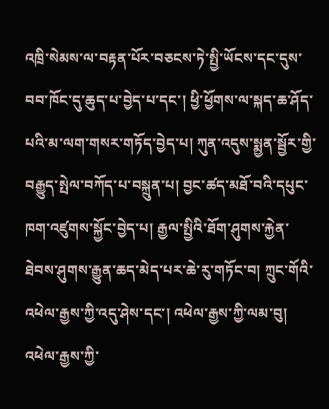འཁྲི་སེམས་ལ་བརྟན་པོར་བཅངས་ཏེ་སྤྱི་ཡོངས་དང་དུས་བབ་ཁོང་དུ་ཆུད་པ་བྱེད་པ་དང་། ཕྱི་ཕྱོགས་ལ་སྐད་ཆ་ཤོད་པའི་མ་ལག་གསར་གཏོད་བྱེད་པ། ཀུན་འདུས་སྨྱན་སྦྱོར་གྱི་བརྒྱུད་སྤེལ་བཀོད་པ་བསྐྲུན་པ། བྱང་ཚད་མཐོ་བའི་དཔུང་ཁག་འཛུགས་སྐྱོང་བྱེད་པ། རྒྱལ་སྤྱིའི་ཐོག་ཤུགས་རྐྱེན་ཐེབས་ཤུགས་རྒྱུན་ཆད་མེད་པར་ཆེ་རུ་གཏོང་བ། ཀྲུང་གོའི་འཕེལ་རྒྱས་ཀྱི་འདུ་ཤེས་དང་། འཕེལ་རྒྱས་ཀྱི་ལམ་བུ། འཕེལ་རྒྱས་ཀྱི་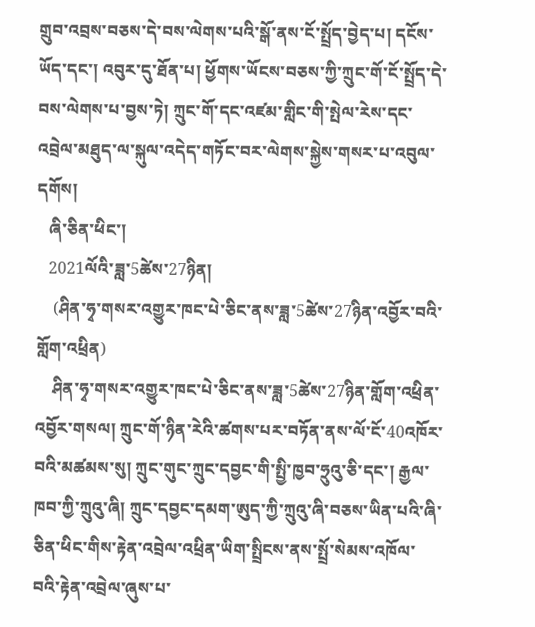གྲུབ་འབྲས་བཅས་དེ་བས་ལེགས་པའི་སྒོ་ནས་ངོ་སྤྲོད་བྱེད་པ། དངོས་ཡོད་དང་། འབུར་དུ་ཐོན་པ། ཕྱོགས་ཡོངས་བཅས་ཀྱི་ཀྲུང་གོ་ངོ་སྤྲོད་དེ་བས་ལེགས་པ་བྱས་ཏེ། ཀྲུང་གོ་དང་འཛམ་གླིང་གི་སྤེལ་རེས་དང་འབྲེལ་མཐུད་ལ་སྐུལ་འདེད་གཏོང་བར་ལེགས་སྐྱེས་གསར་པ་འབུལ་དགོས།
   ཞི་ཅིན་ཕིང་།
   2021ལོའི་ཟླ་5ཚེས་27ཉིན།
    (ཤིན་ཧྭ་གསར་འགྱུར་ཁང་པེ་ཅིང་ནས་ཟླ་5ཚེས་27ཉིན་འབྱོར་བའི་གློག་འཕྲིན)
    ཤིན་ཧྭ་གསར་འགྱུར་ཁང་པེ་ཅིང་ནས་ཟླ་5ཚེས་27ཉིན་གློག་འཕྲིན་འབྱོར་གསལ། ཀྲུང་གོ་ཉིན་རེའི་ཚགས་པར་བཏོན་ནས་ལོ་ངོ་40འཁོར་བའི་མཚམས་སུ། ཀྲུང་གུང་ཀྲུང་དབྱང་གི་སྤྱི་ཁྱབ་ཧྲུའུ་ཅི་དང་། རྒྱལ་ཁབ་ཀྱི་ཀྲུའུ་ཞི། ཀྲུང་དབྱང་དམག་ཨུད་ཀྱི་ཀྲུའུ་ཞི་བཅས་ཡིན་པའི་ཞི་ཅིན་ཕིང་གིས་རྟེན་འབྲེལ་འཕྲིན་ཡིག་སྤྲིངས་ནས་སྤྲོ་སེམས་འཁོལ་བའི་རྟེན་འབྲེལ་ཞུས་པ་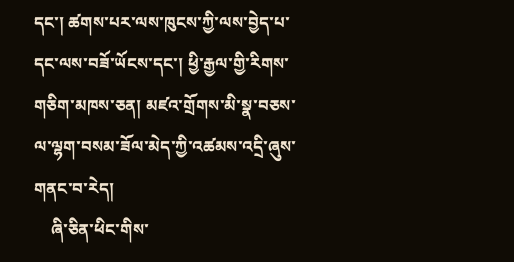དང་། ཚགས་པར་ལས་ཁུངས་ཀྱི་ལས་བྱེད་པ་དང་ལས་བཟོ་ཡོངས་དང་། ཕྱི་རྒྱལ་གྱི་རིགས་གཅིག་མཁས་ཅན། མཛའ་གྲོགས་མི་སྣ་བཅས་ལ་ལྷག་བསམ་ཟོལ་མེད་ཀྱི་འཚམས་འདྲི་ཞུས་གནང་བ་རེད།
    ཞི་ཅིན་ཕིང་གིས་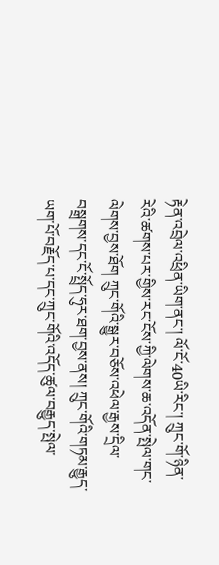རྟེན་འབྲེལ་འཕྲིན་ཡིག་ནང་། ལོ་ངོ་40ཡི་རིང་། ཀྲུང་གོ་ཉིན་རེའི་ཚགས་པར་གྱིས་རང་ངོས་ཀྱི་ལེགས་ཆ་འདོན་སྤེལ་གང་ལེགས་བྱས་ཐོག ཀྲུང་གོའི་སྒྱུར་བཅོས་འཕེལ་རྒྱས་དྲིལ་བསྒྲགས་དང་ངོ་སྤྲོད་ཧུར་ཐག་བྱས་ནས། ཀྲུང་གོའི་གཏམ་རྒྱུད་ཡག་པོ་བརྗོད་པ་དང་ཀྲུང་གོའི་འདོད་ཚུལ་བརྒྱུད་སྤེལ་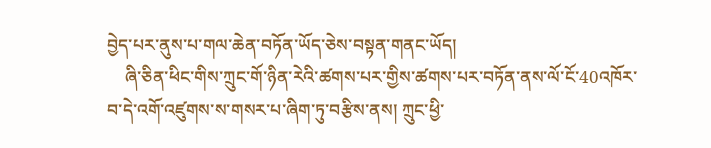བྱེད་པར་ནུས་པ་གལ་ཆེན་བཏོན་ཡོད་ཅེས་བསྟན་གནང་ཡོད།
    ཞི་ཅིན་ཕིང་གིས་ཀྲུང་གོ་ཉིན་རེའི་ཚགས་པར་གྱིས་ཚགས་པར་བཏོན་ནས་ལོ་ངོ་40འཁོར་བ་དེ་འགོ་འཛུགས་ས་གསར་པ་ཞིག་ཏུ་བརྩིས་ནས། ཀྲུང་ཕྱི་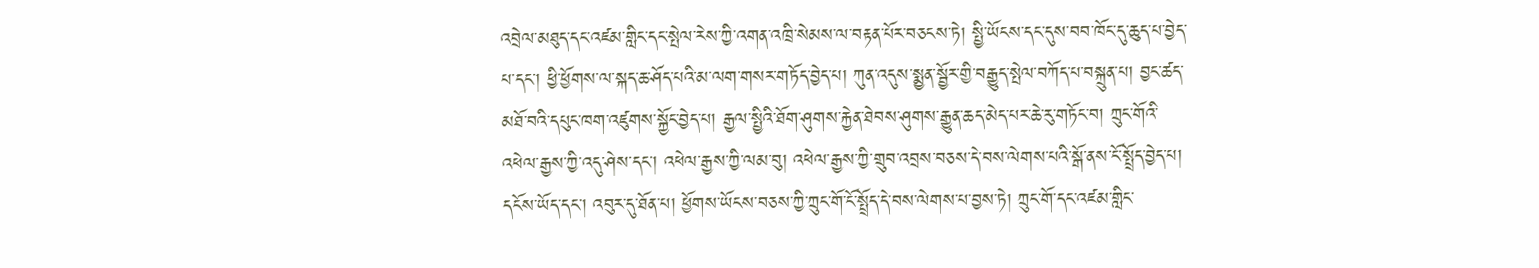འབྲེལ་མཐུད་དང་འཛམ་གླིང་དང་སྤེལ་རེས་ཀྱི་འགན་འཁྲི་སེམས་ལ་བརྟན་པོར་བཅངས་ཏེ། སྤྱི་ཡོངས་དང་དུས་བབ་ཁོང་དུ་ཆུད་པ་བྱེད་པ་དང་། ཕྱི་ཕྱོགས་ལ་སྐད་ཆ་ཤོད་པའི་མ་ལག་གསར་གཏོད་བྱེད་པ། ཀུན་འདུས་སྨྱན་སྦྱོར་གྱི་བརྒྱུད་སྤེལ་བཀོད་པ་བསྐྲུན་པ། བྱང་ཚད་མཐོ་བའི་དཔུང་ཁག་འཛུགས་སྐྱོང་བྱེད་པ། རྒྱལ་སྤྱིའི་ཐོག་ཤུགས་རྐྱེན་ཐེབས་ཤུགས་རྒྱུན་ཆད་མེད་པར་ཆེ་རུ་གཏོང་བ། ཀྲུང་གོའི་འཕེལ་རྒྱས་ཀྱི་འདུ་ཤེས་དང་། འཕེལ་རྒྱས་ཀྱི་ལམ་བུ། འཕེལ་རྒྱས་ཀྱི་གྲུབ་འབྲས་བཅས་དེ་བས་ལེགས་པའི་སྒོ་ནས་ངོ་སྤྲོད་བྱེད་པ། དངོས་ཡོད་དང་། འབུར་དུ་ཐོན་པ། ཕྱོགས་ཡོངས་བཅས་ཀྱི་ཀྲུང་གོ་ངོ་སྤྲོད་དེ་བས་ལེགས་པ་བྱས་ཏེ། ཀྲུང་གོ་དང་འཛམ་གླིང་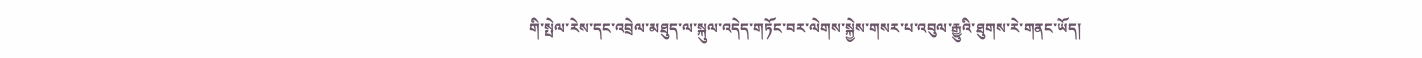གི་སྤེལ་རེས་དང་འབྲེལ་མཐུད་ལ་སྐུལ་འདེད་གཏོང་བར་ལེགས་སྐྱེས་གསར་པ་འབུལ་རྒྱུའི་ཐུགས་རེ་གནང་ཡོད།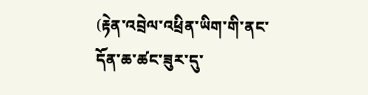(རྟེན་འབྲེལ་འཕྲིན་ཡིག་གི་ནང་དོན་ཆ་ཚང་ཟུར་དུ་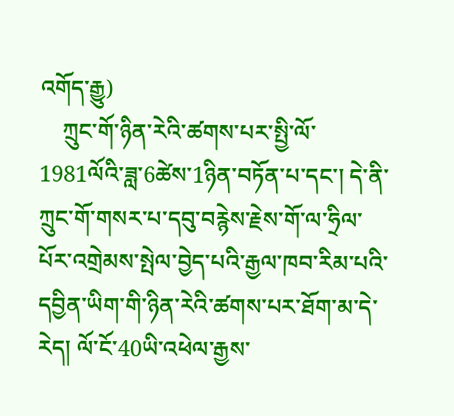འགོད་རྒྱུ)
    ཀྲུང་གོ་ཉིན་རེའི་ཚགས་པར་སྤྱི་ལོ་1981ལོའི་ཟླ་6ཚེས་1ཉིན་བཏོན་པ་དང་། དེ་ནི་ཀྲུང་གོ་གསར་པ་དབུ་བརྙེས་རྗེས་གོ་ལ་ཧྲིལ་པོར་འགྲེམས་སྤེལ་བྱེད་པའི་རྒྱལ་ཁབ་རིམ་པའི་དབྱིན་ཡིག་གི་ཉིན་རེའི་ཚགས་པར་ཐོག་མ་དེ་རེད། ལོ་ངོ་40ཡི་འཕེལ་རྒྱས་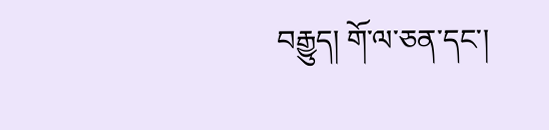བརྒྱུད། གོ་ལ་ཅན་དང་།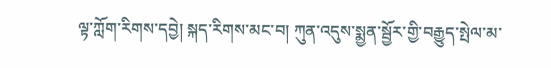ལྟ་ཀློག་རིགས་དབྱེ། སྐད་རིགས་མང་བ། ཀུན་འདུས་སྨྱན་སྦྱོར་གྱི་བརྒྱུད་སྤེལ་མ་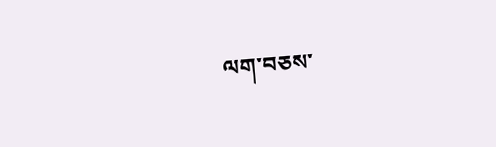ལག་བཅས་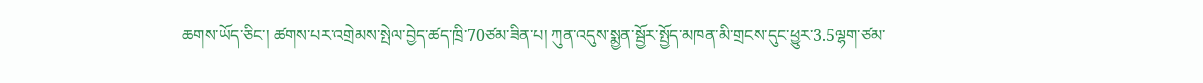ཆགས་ཡོད་ཅིང་། ཚགས་པར་འགྲེམས་སྤེལ་བྱེད་ཚད་ཁྲི་70ཙམ་ཟིན་པ། ཀུན་འདུས་སྨྱན་སྦྱོར་སྤྱོད་མཁན་མི་གྲངས་དུང་ཕྱུར་3.5ལྷག་ཙམ་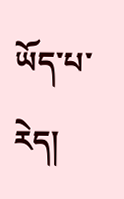ཡོད་པ་རེད།